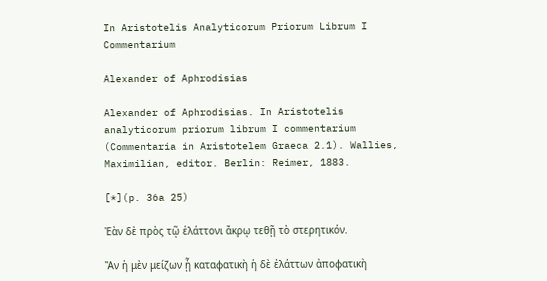In Aristotelis Analyticorum Priorum Librum I Commentarium

Alexander of Aphrodisias

Alexander of Aphrodisias. In Aristotelis analyticorum priorum librum I commentarium (Commentaria in Aristotelem Graeca 2.1). Wallies, Maximilian, editor. Berlin: Reimer, 1883.

[*](p. 36a 25)

Ἐὰν δὲ πρὸς τῷ ἐλάττονι ἄκρῳ τεθῇ τὸ στερητικόν.

Ἂν ἡ μὲν μείζων ᾖ καταφατικὴ ἡ δὲ ἐλάττων ἀποφατικὴ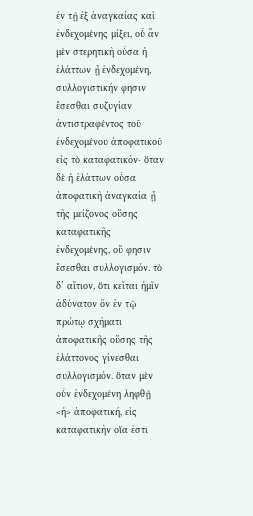ἐν τῇ ἐξ ἀναγκαίας καὶ ἐνδεχομένης μίξει, οὗ ἄν μὲν στερητικὴ οὖσα ἡ ἐλάττων ᾖ ἐνδεχομένη, συλλογιστικήν φησιν ἔσεσθαι συζυγίαν ἀντιστραφέντος τοῦ ἐνδεχομένου ἀποφατικοῦ εἰς τὸ καταφατικόν· ὅταν δὲ ἡ ἐλάττων οὖσα ἀποφατικὴ ἀναγκαία ᾖ τῆς μείζονος οὔσης καταφατικῆς ἐνδεχομένης, οὔ φησιν ἔσεσθαι συλλογισμόν. τὸ δ’ αἴτιον, ὅτι κεῖται ἡμῖν ἀδύνατον ὂν ἐν τῷ πρώτῳ σχήματι ἀποφατικῆς οὔσης τῆς ἐλάττονος γίνεσθαι συλλογισμόν. ὅταν μὲν οὖν ἐνδεχομένη ληφθῇ <ἡ> ἀποφατική, εἰς καταφατικὴν οἵα ἐστι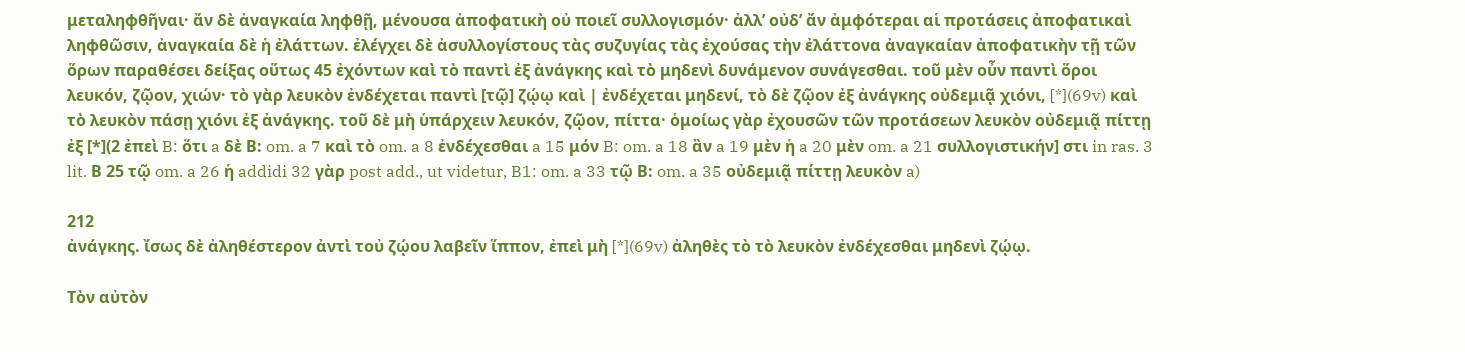μεταληφθῆναι· ἄν δὲ ἀναγκαία ληφθῇ, μένουσα ἀποφατικὴ οὐ ποιεῖ συλλογισμόν· ἀλλ’ οὐδ’ ἄν ἀμφότεραι αἱ προτάσεις ἀποφατικαὶ ληφθῶσιν, ἀναγκαία δὲ ἡ ἐλάττων. ἐλέγχει δὲ ἀσυλλογίστους τὰς συζυγίας τὰς ἐχούσας τὴν ἐλάττονα ἀναγκαίαν ἀποφατικὴν τῇ τῶν ὅρων παραθέσει δείξας οὕτως 45 ἐχόντων καὶ τὸ παντὶ ἐξ ἀνάγκης καὶ τὸ μηδενὶ δυνάμενον συνάγεσθαι. τοῦ μὲν οὖν παντὶ ὅροι λευκόν, ζῷον, χιών· τὸ γὰρ λευκὸν ἐνδέχεται παντὶ [τῷ] ζῴῳ καὶ | ἐνδέχεται μηδενί, τὸ δὲ ζῷον ἐξ ἀνάγκης οὐδεμιᾷ χιόνι, [*](69v) καὶ τὸ λευκὸν πάσῃ χιόνι ἐξ ἀνάγκης. τοῦ δὲ μὴ ὑπάρχειν λευκόν, ζῷον, πίττα· ὁμοίως γὰρ ἐχουσῶν τῶν προτάσεων λευκὸν οὐδεμιᾷ πίττῃ ἐξ [*](2 ἐπεὶ B: ὅτι a δὲ Β: om. a 7 καὶ τὸ om. a 8 ἐνδέχεσθαι a 15 μόν B: om. a 18 ἂν a 19 μὲν ἡ a 20 μὲν om. a 21 συλλογιστικήν] στι in ras. 3 lit. Β 25 τῷ om. a 26 ἡ addidi 32 γὰρ post add., ut videtur, B1: om. a 33 τῷ Β: om. a 35 οὐδεμιᾷ πίττῃ λευκὸν a)

212
ἀνάγκης. ἴσως δὲ ἀληθέστερον ἀντὶ τοὐ ζῴου λαβεῖν ἵππον, ἐπεὶ μὴ [*](69v) ἀληθὲς τὸ τὸ λευκὸν ἐνδέχεσθαι μηδενὶ ζῴῳ.

Τὸν αὐτὸν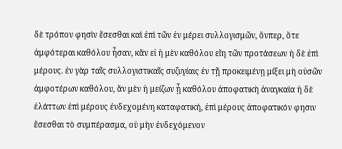δὲ τρόπον φησὶν ἔσεσθαι καὶ ἐπὶ τῶν ἐν μέρει συλλογισμῶν, ὅνπερ, ὅτε ἀμφότεραι καθόλου ἦσαν, κἄν εἰ ἡ μὲν καθόλου εἴη τῶν προτάσεων ἡ δὲ ἐπὶ μέρους. ἐν γὰρ ταῖς συλλογιστικαῖς συζυγίαις ἐν τῇ προκειμένῃ μίξει μὴ οὐσῶν ἀμφοτέρων καθόλου, ἄν μὲν ἡ μείζων ᾖ καθόλου ἀποφατικὴ ἀναγκαία ἡ δὲ ἐλάττων ἐπὶ μέρους ἐνδεχομένη καταφατική, ἐπὶ μέρους ἀποφατικόν φησιν ἔσεσθαι τὸ συμπέρασμα, οὐ μὴν ἐνδεχόμενον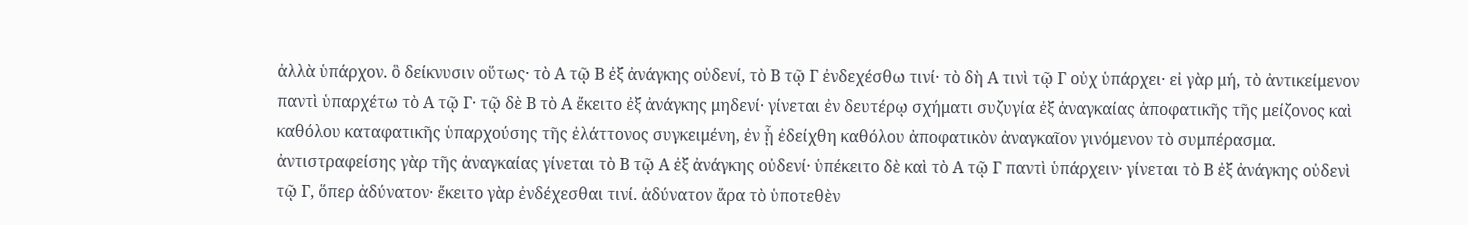ἀλλὰ ὑπάρχον. ὃ δείκνυσιν οὕτως· τὸ Α τῷ Β ἐξ ἀνάγκης οὐδενί, τὸ Β τῷ Γ ἐνδεχέσθω τινί· τὸ δὴ Α τινὶ τῷ Γ οὐχ ὑπάρχει· εἰ γὰρ μή, τὸ ἀντικείμενον παντὶ ὑπαρχέτω τὸ Α τῷ Γ· τῷ δὲ Β τὸ Α ἔκειτο ἐξ ἀνάγκης μηδενί· γίνεται ἐν δευτέρῳ σχήματι συζυγία ἐξ ἀναγκαίας ἀποφατικῆς τῆς μείζονος καὶ καθόλου καταφατικῆς ὑπαρχούσης τῆς ἐλάττονος συγκειμένη, ἐν ᾗ ἐδείχθη καθόλου ἀποφατικὸν ἀναγκαῖον γινόμενον τὸ συμπέρασμα. ἀντιστραφείσης γὰρ τῆς ἀναγκαίας γίνεται τὸ Β τῷ Α ἐξ ἀνάγκης οὐδενί· ὑπέκειτο δὲ καὶ τὸ Α τῷ Γ παντὶ ὑπάρχειν· γίνεται τὸ Β ἐξ ἀνάγκης οὐδενὶ τῷ Γ, ὅπερ ἀδύνατον· ἔκειτο γὰρ ἐνδέχεσθαι τινί. ἀδύνατον ἄρα τὸ ὑποτεθὲν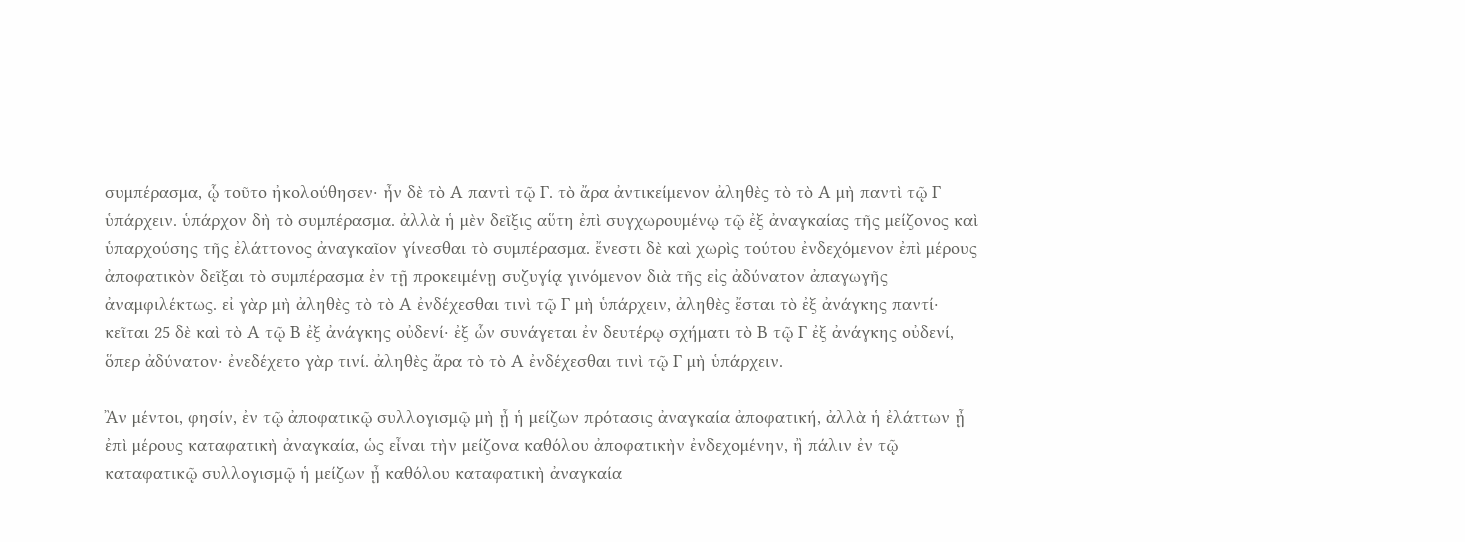συμπέρασμα, ᾧ τοῦτο ἠκολούθησεν· ἦν δὲ τὸ Α παντὶ τῷ Γ. τὸ ἄρα ἀντικείμενον ἀληθὲς τὸ τὸ Α μὴ παντὶ τῷ Γ ὑπάρχειν. ὑπάρχον δὴ τὸ συμπέρασμα. ἀλλὰ ἡ μὲν δεῖξις αὕτη ἐπὶ συγχωρουμένῳ τῷ ἐξ ἀναγκαίας τῆς μείζονος καὶ ὑπαρχούσης τῆς ἐλάττονος ἀναγκαῖον γίνεσθαι τὸ συμπέρασμα. ἔνεστι δὲ καὶ χωρὶς τούτου ἐνδεχόμενον ἐπὶ μέρους ἀποφατικὸν δεῖξαι τὸ συμπέρασμα ἐν τῇ προκειμένῃ συζυγίᾳ γινόμενον διὰ τῆς εἰς ἀδύνατον ἀπαγωγῆς ἀναμφιλέκτως. εἰ γὰρ μὴ ἀληθὲς τὸ τὸ Α ἐνδέχεσθαι τινὶ τῷ Γ μὴ ὑπάρχειν, ἀληθὲς ἔσται τὸ ἐξ ἀνάγκης παντί· κεῖται 25 δὲ καὶ τὸ Α τῷ Β ἐξ ἀνάγκης οὐδενί· ἐξ ὧν συνάγεται ἐν δευτέρῳ σχήματι τὸ Β τῷ Γ ἐξ ἀνάγκης οὐδενί, ὅπερ ἀδύνατον· ἐνεδέχετο γὰρ τινί. ἀληθὲς ἄρα τὸ τὸ Α ἐνδέχεσθαι τινὶ τῷ Γ μὴ ὑπάρχειν.

Ἂν μέντοι, φησίν, ἐν τῷ ἀποφατικῷ συλλογισμῷ μὴ ᾖ ἡ μείζων πρότασις ἀναγκαία ἀποφατική, ἀλλὰ ἡ ἐλάττων ᾖ ἐπὶ μέρους καταφατικὴ ἀναγκαία, ὡς εἶναι τὴν μείζονα καθόλου ἀποφατικὴν ἐνδεχομένην, ἢ πάλιν ἐν τῷ καταφατικῷ συλλογισμῷ ἡ μείζων ᾖ καθόλου καταφατικὴ ἀναγκαία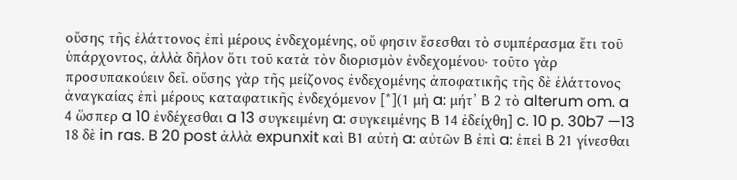οὔσης τῆς ἐλάττονος ἐπὶ μέρους ἐνδεχομένης, οὔ φησιν ἔσεσθαι τὸ συμπέρασμα ἔτι τοῦ ὑπάρχοντος, ἀλλὰ δῆλον ὅτι τοῦ κατὰ τὸν διορισμὸν ἐνδεχομένου· τοῦτο γὰρ προσυπακούειν δεῖ. οὔσης γὰρ τῆς μείζονος ἐνδεχομένης ἀποφατικῆς τῆς δὲ ἐλάττονος ἀναγκαίας ἐπὶ μέρους καταφατικῆς ἐνδεχόμενον [*](1 μὴ a: μήτ’ Β 2 τὸ alterum om. a 4 ὥσπερ a 10 ἐνδέχεσθαι a 13 συγκειμένη a: συγκειμένης Β 14 ἐδείχθη] c. 10 p. 30b7 —13 18 δὲ in ras. B 20 post ἀλλὰ expunxit καὶ Β1 αὐτὴ a: αὐτῶν Β ἐπὶ a: ἐπεὶ Β 21 γίνεσθαι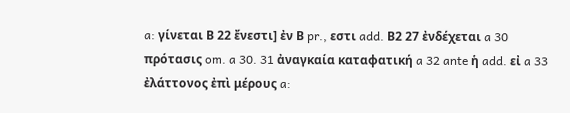a: γίνεται Β 22 ἔνεστι] ἐν Β pr., εστι add. Β2 27 ἐνδέχεται a 30 πρότασις om. a 30. 31 ἀναγκαία καταφατική a 32 ante ἡ add. εἰ a 33 ἐλάττονος ἐπὶ μέρους a: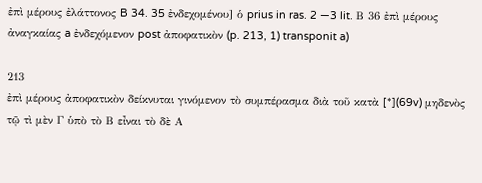ἐπὶ μέρους ἐλάττονος B 34. 35 ἐνδεχομένου] ὁ prius in ras. 2 —3 lit. Β 36 ἐπὶ μέρους ἀναγκαίας a ἐνδεχόμενον post ἀποφατικὸν (p. 213, 1) transponit a)

213
ἐπὶ μέρους ἀποφατικὸν δείκνυται γινόμενον τὸ συμπέρασμα διὰ τοῦ κατὰ [*](69v) μηδενὸς τῷ τὶ μὲν Γ ὑπὸ τὸ Β εἶναι τὸ δὲ Α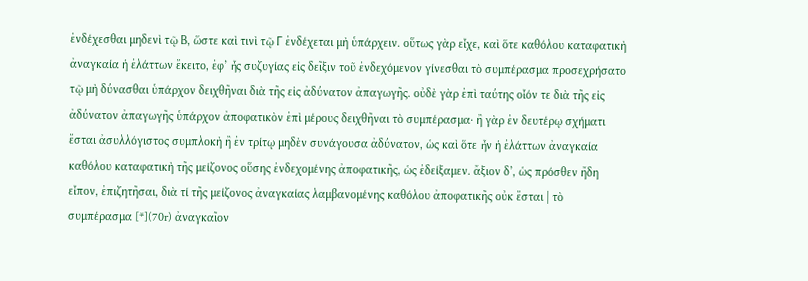ἐνδέχεσθαι μηδενὶ τῷ Β, ὥστε καὶ τινὶ τῷ Γ ἐνδέχεται μὴ ὑπάρχειν. οὕτως γὰρ εἶχε, καὶ ὅτε καθόλου καταφατικὴ ἀναγκαία ἡ ἐλάττων ἔκειτο, ἐφ’ ἧς συζυγίας εἰς δεῖξιν τοῦ ἐνδεχόμενον γίνεσθαι τὸ συμπέρασμα προσεχρήσατο τῷ μὴ δύνασθαι ὑπάρχον δειχθῆναι διὰ τῆς εἰς ἀδύνατον ἀπαγωγῆς. οὐδὲ γὰρ ἐπὶ ταύτης οἷόν τε διὰ τῆς εἰς ἀδύνατον ἀπαγωγῆς ὑπάρχον ἀποφατικὸν ἐπὶ μέρους δειχθῆναι τὸ συμπέρασμα· ἢ γὰρ ἐν δευτέρῳ σχήματι ἔσται ἀσυλλόγιστος συμπλοκὴ ἢ ἐν τρίτῳ μηδὲν συνάγουσα ἀδύνατον, ὡς καὶ ὅτε ἦν ἡ ἐλάττων ἀναγκαία καθόλου καταφατικὴ τῆς μείζονος οὕσης ἐνδεχομένης ἀποφατικῆς, ὡς ἐδείξαμεν. ἄξιον δ’, ὡς πρόσθεν ἤδη εἶπον, ἐπιζητῆσαι, διὰ τί τῆς μείζονος ἀναγκαίας λαμβανομένης καθόλου ἀποφατικῆς οὐκ ἔσται | τὸ συμπέρασμα [*](70r) ἀναγκαῖον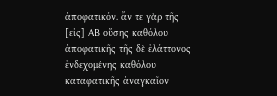ἀποφατικόν. ἄν τε γὰρ τῆς [εἰς] ΑΒ οὔσης καθόλου ἀποφατικῆς τῆς δὲ ἐλάττονος ἐνδεχομένης καθόλου καταφατικῆς ἀναγκαῖον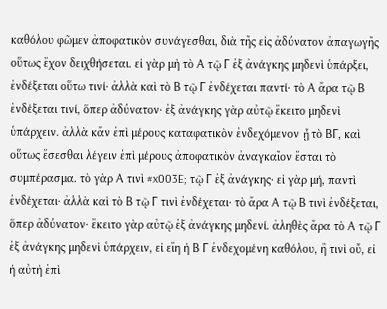καθόλου φῶμεν ἀποφατικὸν συνάγεσθαι, διὰ τῆς εἰς ἀδύνατον ἀπαγωγῆς οὕτως ἔχον δειχθήσεται. εἰ γὰρ μὴ τὸ Α τῷ Γ ἐξ ἀνάγκης μηδενὶ ὑπάρξει, ἐνδέξεται οὕτω τινί· ἀλλὰ καὶ τὸ Β τῷ Γ ἐνδέχεται παντί· τὸ Α ἄρα τῷ Β ἐνδέξεται τινί, ὅπερ ἀδύνατον· ἐξ ἀνάγκης γὰρ αὐτῷ ἔκειτο μηδενὶ ὑπάρχειν. ἀλλὰ κἄν ἐπὶ μέρους καταφατικὸν ἐνδεχόμενον ᾖ τὸ ΒΓ, καὶ οὕτως ἔσεσθαι λέγειν ἐπὶ μέρους ἀποφατικὸν ἀναγκαῖον ἔσται τὸ συμπέρασμα. τὸ γὰρ Α τινὶ #x003E; τῷ Γ ἐξ ἀνάγκης· εἰ γὰρ μή, παντὶ ἐνδέχεται· ἀλλὰ καὶ τὸ Β τῷ Γ τινὶ ἐνδέχεται· τὸ ἄρα Α τῷ Β τινὶ ἐνδέξεται, ὅπερ ἀδύνατον· ἔκειτο γὰρ αὐτῷ ἐξ ἀνάγκης μηδενί. ἀληθὲς ἄρα τὸ Α τῷ Γ ἐξ ἀνάγκης μηδενὶ ὑπάρχειν, εἰ εἴη ἡ Β Γ ἐνδεχομένη καθόλου, ἢ τινὶ οὔ, εἰ ἡ αὐτὴ ἐπὶ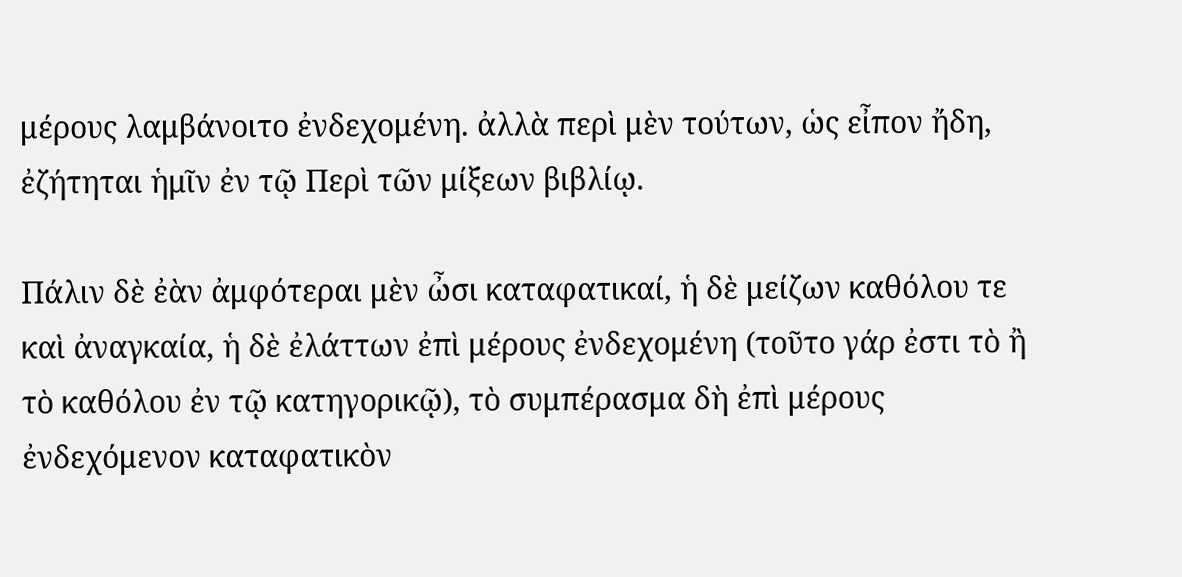μέρους λαμβάνοιτο ἐνδεχομένη. ἀλλὰ περὶ μὲν τούτων, ὡς εἶπον ἤδη, ἐζήτηται ἡμῖν ἐν τῷ Περὶ τῶν μίξεων βιβλίῳ.

Πάλιν δὲ ἐὰν ἀμφότεραι μὲν ὦσι καταφατικαί, ἡ δὲ μείζων καθόλου τε καὶ ἀναγκαία, ἡ δὲ ἐλάττων ἐπὶ μέρους ἐνδεχομένη (τοῦτο γάρ ἐστι τὸ ἢ τὸ καθόλου ἐν τῷ κατηγορικῷ), τὸ συμπέρασμα δὴ ἐπὶ μέρους ἐνδεχόμενον καταφατικὸν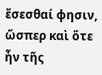ἔσεσθαί φησιν, ὥσπερ καὶ ὅτε ἦν τῆς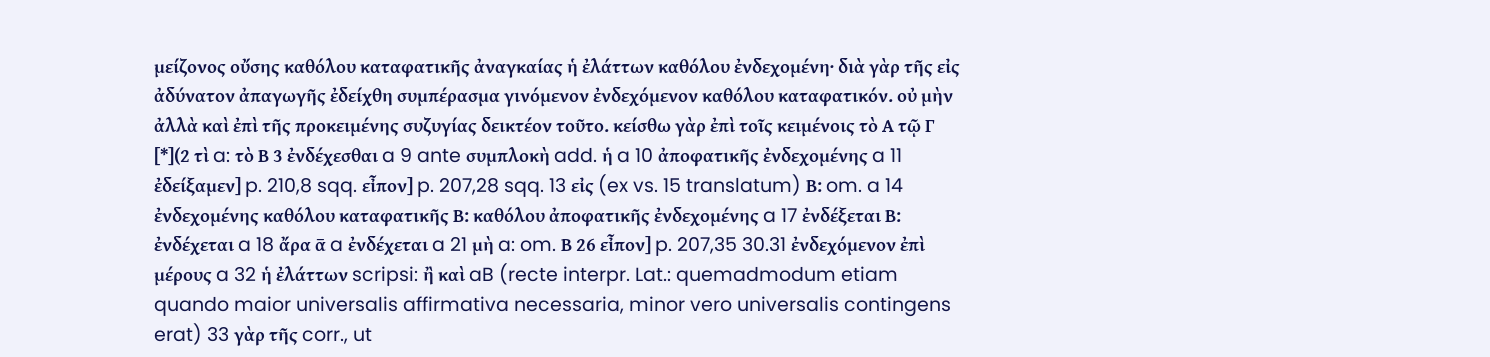μείζονος οὔσης καθόλου καταφατικῆς ἀναγκαίας ἡ ἐλάττων καθόλου ἐνδεχομένη· διὰ γὰρ τῆς εἰς ἀδύνατον ἀπαγωγῆς ἐδείχθη συμπέρασμα γινόμενον ἐνδεχόμενον καθόλου καταφατικόν. οὐ μὴν ἀλλὰ καὶ ἐπὶ τῆς προκειμένης συζυγίας δεικτέον τοῦτο. κείσθω γὰρ ἐπὶ τοῖς κειμένοις τὸ Α τῷ Γ [*](2 τὶ a: τὸ Β 3 ἐνδέχεσθαι a 9 ante συμπλοκὴ add. ἡ a 10 ἀποφατικῆς ἐνδεχομένης a 11 ἐδείξαμεν] p. 210,8 sqq. εἶπον] p. 207,28 sqq. 13 εἰς (ex vs. 15 translatum) Β: om. a 14 ἐνδεχομένης καθόλου καταφατικῆς Β: καθόλου ἀποφατικῆς ἐνδεχομένης a 17 ἐνδέξεται Β: ἐνδέχεται a 18 ἄρα ᾱ a ἐνδέχεται a 21 μὴ a: om. Β 26 εἶπον] p. 207,35 30.31 ἐνδεχόμενον ἐπὶ μέρους a 32 ἡ ἐλάττων scripsi: ἢ καὶ aB (recte interpr. Lat.: quemadmodum etiam quando maior universalis affirmativa necessaria, minor vero universalis contingens erat) 33 γὰρ τῆς corr., ut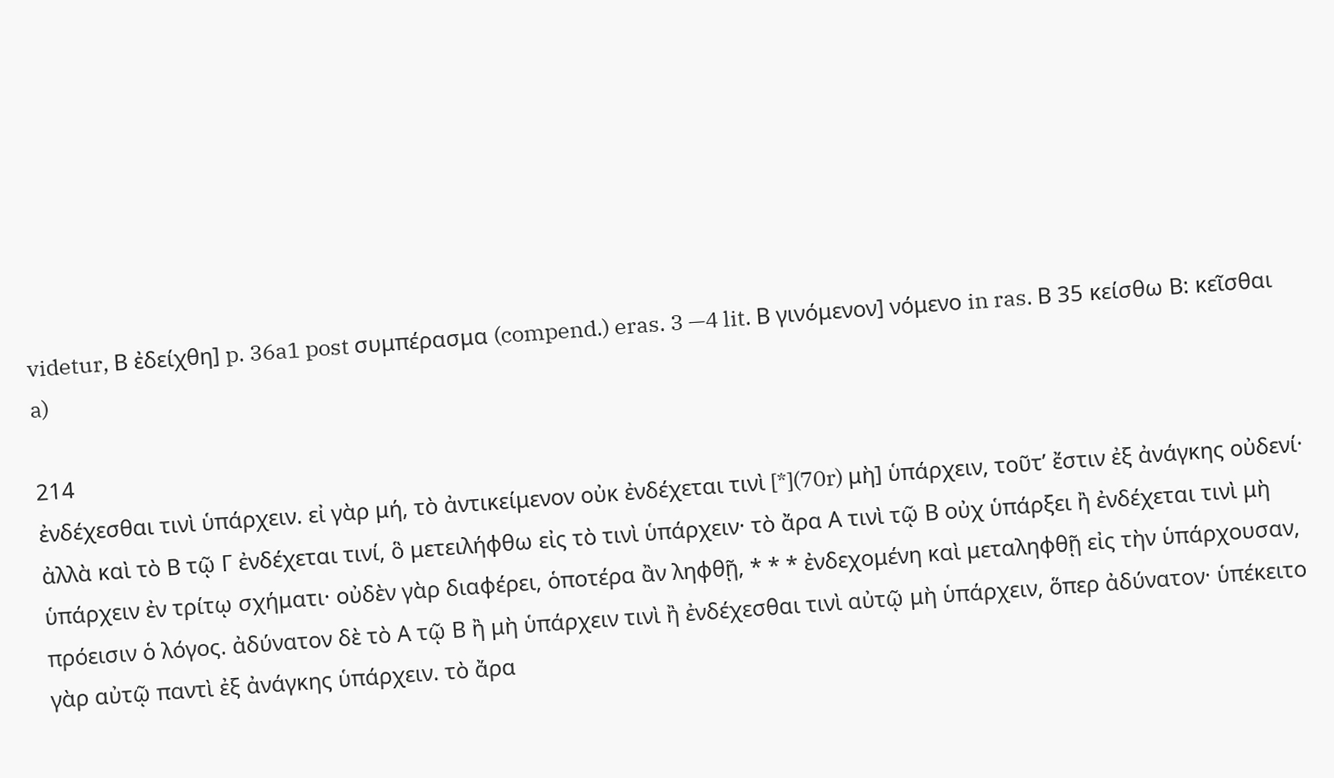videtur, Β ἐδείχθη] p. 36a1 post συμπέρασμα (compend.) eras. 3 —4 lit. Β γινόμενον] νόμενο in ras. Β 35 κείσθω Β: κεῖσθαι a)

214
ἐνδέχεσθαι τινὶ ὑπάρχειν. εἰ γὰρ μή, τὸ ἀντικείμενον οὐκ ἐνδέχεται τινὶ [*](70r) μὴ] ὑπάρχειν, τοῦτ’ ἔστιν ἐξ ἀνάγκης οὐδενί· ἀλλὰ καὶ τὸ Β τῷ Γ ἐνδέχεται τινί, ὃ μετειλήφθω εἰς τὸ τινὶ ὑπάρχειν· τὸ ἄρα Α τινὶ τῷ Β οὐχ ὑπάρξει ἢ ἐνδέχεται τινὶ μὴ ὑπάρχειν ἐν τρίτῳ σχήματι· οὐδὲν γὰρ διαφέρει, ὁποτέρα ἂν ληφθῇ, * * * ἐνδεχομένη καὶ μεταληφθῇ εἰς τὴν ὑπάρχουσαν, πρόεισιν ὁ λόγος. ἀδύνατον δὲ τὸ Α τῷ Β ἢ μὴ ὑπάρχειν τινὶ ἢ ἐνδέχεσθαι τινὶ αὐτῷ μὴ ὑπάρχειν, ὅπερ ἀδύνατον· ὑπέκειτο γὰρ αὐτῷ παντὶ ἐξ ἀνάγκης ὑπάρχειν. τὸ ἄρα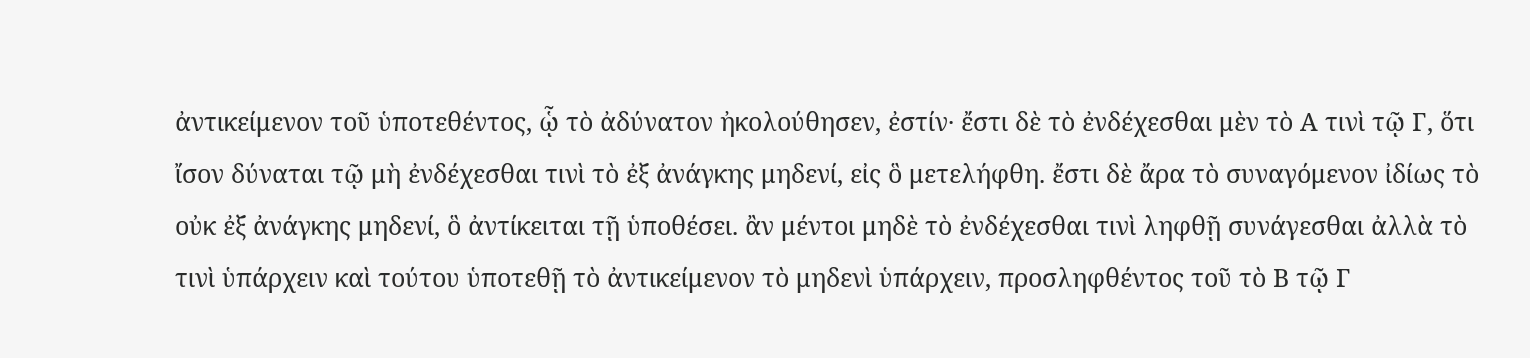ἀντικείμενον τοῦ ὑποτεθέντος, ᾧ τὸ ἀδύνατον ἠκολούθησεν, ἐστίν· ἔστι δὲ τὸ ἐνδέχεσθαι μὲν τὸ Α τινὶ τῷ Γ, ὅτι ἴσον δύναται τῷ μὴ ἐνδέχεσθαι τινὶ τὸ ἐξ ἀνάγκης μηδενί, εἰς ὃ μετελήφθη. ἔστι δὲ ἄρα τὸ συναγόμενον ἰδίως τὸ οὐκ ἐξ ἀνάγκης μηδενί, ὃ ἀντίκειται τῇ ὑποθέσει. ἂν μέντοι μηδὲ τὸ ἐνδέχεσθαι τινὶ ληφθῇ συνάγεσθαι ἀλλὰ τὸ τινὶ ὑπάρχειν καὶ τούτου ὑποτεθῇ τὸ ἀντικείμενον τὸ μηδενὶ ὑπάρχειν, προσληφθέντος τοῦ τὸ Β τῷ Γ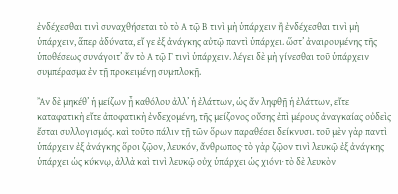ἐνδέχεσθαι τινὶ συναχθήσεται τὸ τὸ Α τῷ Β τινὶ μὴ ὑπάρχειν ἢ ἐνδέχεσθαι τινὶ μὴ ὑπάρχειν, ἅπερ ἀδύνατα, εἴ γε ἐξ ἀνάγκης αὐτῷ παντὶ ὑπάρχει. ὥστ’ ἀναιρουμένης τῆς ὑποθέσεως συνάγοιτ’ ἄν τὸ Α τῷ Γ τινὶ ὑπάρχειν. λέγει δὲ μὴ γίνεσθαι τοῦ ὑπάρχειν συμπέρασμα ἐν τῇ προκειμένῃ συμ·πλοκῇ.

Ἂν δὲ μηκέθ’ ἡ μείζων ᾖ καθόλου ἀλλ’ ἡ ἐλάττων, ὡς ἄν ληφθῇ ἡ ἐλάττων, εἴτε καταφατικὴ εἴτε ἀποφατικὴ ἐνδεχομένη, τῆς μείζονος οὔσης ἐπὶ μέρους ἀναγκαίας οὐδεὶς ἔσται συλλογισμός. καὶ τοῦτο πάλιν τῇ τῶν ὅρων παραθέσει δείκνυσι. τοῦ μὲν γὰρ παντὶ ὑπάρχειν ἐξ ἀνάγκης ὅροι ζῷον, λευκόν, ἄνθρωπος· τὸ γὰρ ζῷον τινὶ λευκῷ ἐξ ἀνάγκης ὑπάρχει ὡς κύκνῳ, ἀλλὰ καὶ τινὶ λευκῷ οὐχ ὑπάρχει ὡς χιόνι· τὸ δὲ λευκὸν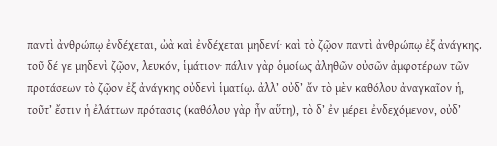παντὶ ἀνθρώπῳ ἐνδέχεται, ὠὰ καὶ ἐνδέχεται μηδενί· καὶ τὸ ζῷον παντὶ ἀνθρώπῳ ἐξ ἀνάγκης. τοῦ δέ γε μηδενὶ ζῷον, λευκόν, ἱμάτιον· πάλιν γὰρ ὁμοίως ἀληθῶν οὐσῶν ἀμφοτέρων τῶν προτάσεων τὸ ζῷον ἐξ ἀνάγκης οὐδενὶ ἱματίῳ. ἀλλ’ οὐδ’ ἄν τὸ μὲν καθόλου ἀναγκαῖον ἡ, τοῦτ’ ἔστιν ἡ ἐλάττων πρότασις (καθόλου γὰρ ἦν αὕτη), τὸ δ’ ἐν μέρει ἐνδεχόμενον, οὐδ’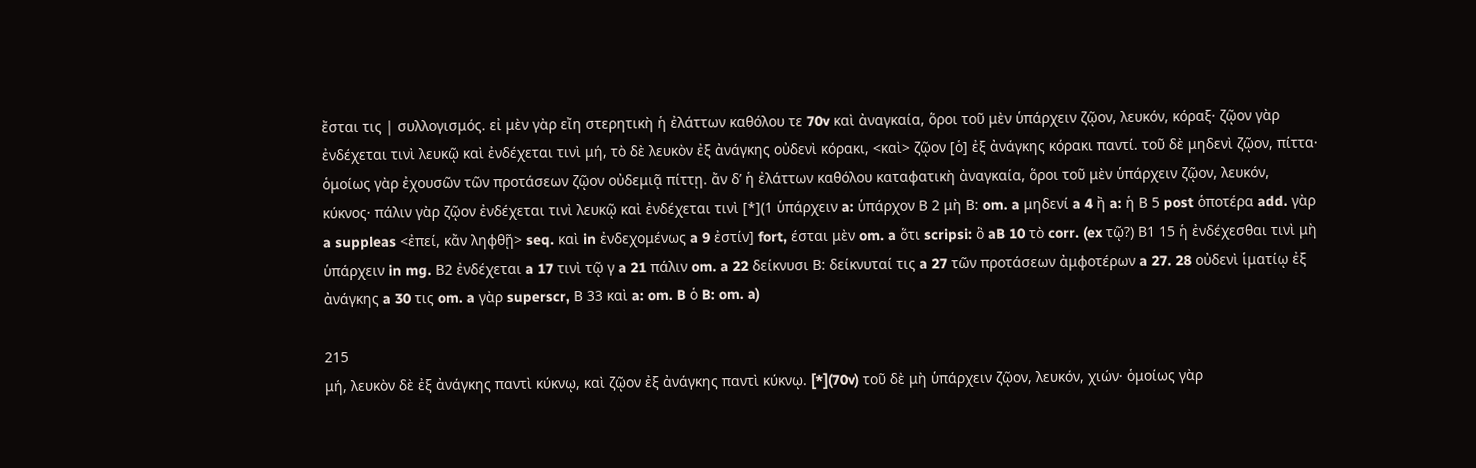ἔσται τις | συλλογισμός. εἰ μὲν γὰρ εἴη στερητικὴ ἡ ἐλάττων καθόλου τε 70v καὶ ἀναγκαία, ὅροι τοῦ μὲν ὑπάρχειν ζῷον, λευκόν, κόραξ· ζῷον γὰρ ἐνδέχεται τινὶ λευκῷ καὶ ἐνδέχεται τινὶ μή, τὸ δὲ λευκὸν ἐξ ἀνάγκης οὐδενὶ κόρακι, <καὶ> ζῷον [ὁ] ἐξ ἀνάγκης κόρακι παντί. τοῦ δὲ μηδενὶ ζῷον, πίττα· ὁμοίως γὰρ ἐχουσῶν τῶν προτάσεων ζῷον οὐδεμιᾷ πίττῃ. ἄν δ’ ἡ ἐλάττων καθόλου καταφατικὴ ἀναγκαία, ὅροι τοῦ μὲν ὑπάρχειν ζῷον, λευκόν, κύκνος· πάλιν γὰρ ζῷον ἐνδέχεται τινὶ λευκῷ καὶ ἐνδέχεται τινὶ [*](1 ὑπάρχειν a: ὑπάρχον Β 2 μὴ Β: om. a μηδενί a 4 ἢ a: ἡ Β 5 post ὁποτέρα add. γὰρ a suppleas <ἐπεί, κἄν ληφθῇ> seq. καὶ in ἐνδεχομένως a 9 ἐστίν] fort, έσται μὲν om. a ὅτι scripsi: ὃ aB 10 τὸ corr. (ex τῷ?) Β1 15 ἡ ἐνδέχεσθαι τινὶ μὴ ὑπάρχειν in mg. Β2 ἐνδέχεται a 17 τινὶ τῷ γ a 21 πάλιν om. a 22 δείκνυσι Β: δείκνυταί τις a 27 τῶν προτάσεων ἀμφοτέρων a 27. 28 οὐδενὶ ἱματίῳ ἐξ ἀνάγκης a 30 τις om. a γὰρ superscr, Β 33 καὶ a: om. B ὁ B: om. a)

215
μή, λευκὸν δὲ ἐξ ἀνάγκης παντὶ κύκνῳ, καὶ ζῷον ἐξ ἀνάγκης παντὶ κύκνῳ. [*](70v) τοῦ δὲ μὴ ὑπάρχειν ζῷον, λευκόν, χιών· ὁμοίως γὰρ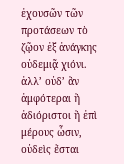ἐχουσῶν τῶν προτάσεων τὸ ζῷον ἐξ ἀνάγκης οὐδεμιᾷ χιόνι. ἀλλ’ οὐδ’ ἂν ἀμφότεραι ἢ ἀδιόριστοι ἢ ἐπὶ μέρους ὦσιν, οὐδεὶς ἔσται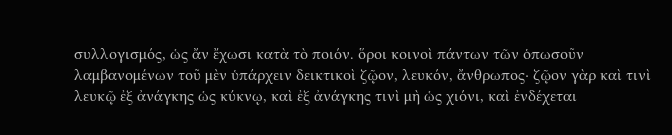συλλογισμός, ὡς ἄν ἔχωσι κατὰ τὸ ποιόν. ὅροι κοινοὶ πάντων τῶν ὁπωσοῦν λαμβανομένων τοῦ μὲν ὑπάρχειν δεικτικοὶ ζῷον, λευκόν, ἄνθρωπος· ζῷον γὰρ καὶ τινὶ λευκῷ ἐξ ἀνάγκης ὡς κύκνῳ, καὶ ἐξ ἀνάγκης τινὶ μὴ ὡς χιόνι, καὶ ἐνδέχεται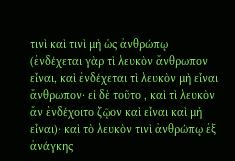τινὶ καὶ τινὶ μὴ ὡς ἀνθρώπῳ (ἐνδέχεται γὰρ τὶ λευκὸν ἄνθρωπον εἶναι, καὶ ἐνδέχεται τὶ λευκὸν μὴ εἶναι ἄνθρωπον· εἰ δὲ τοῦτο , καὶ τὶ λευκὸν ἄν ἐνδέχοιτο ζῷον καὶ εἶναι καὶ μὴ εἶναι)· καὶ τὸ λευκὸν τινὶ ἀνθρώπῳ ἐξ ἀνάγκης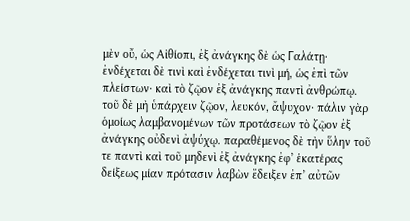μὲν οὔ, ὡς Αἰθίοπι, ἐξ ἀνάγκης δὲ ὡς Γαλάτῃ· ἐνδέχεται δὲ τινὶ καὶ ἐνδέχεται τινὶ μή, ὡς ἐπὶ τῶν πλείστων· καὶ τὸ ζῷον ἐξ ἀνάγκης παντὶ ἀνθρώπῳ. τοῦ δὲ μὴ ὑπάρχειν ζῷον, λευκόν, ἄψυχον· πάλιν γὰρ ὁμοίως λαμβανομένων τῶν προτάσεων τὸ ζῷον ἐξ ἀνάγκης οὐδενὶ ἀψύχῳ. παραθέμενος δὲ τὴν ὕλην τοῦ τε παντὶ καὶ τοῦ μηδενὶ ἐξ ἀνάγκης ἐφ’ ἑκατέρας δείξεως μίαν πρότασιν λαβὼν ἔδειξεν ἐπ’ αὐτῶν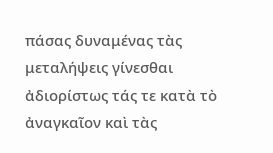πάσας δυναμένας τὰς μεταλήψεις γίνεσθαι ἀδιορίστως τάς τε κατὰ τὸ ἀναγκαῖον καὶ τὰς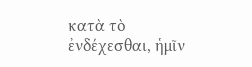κατὰ τὸ ἐνδέχεσθαι, ἡμῖν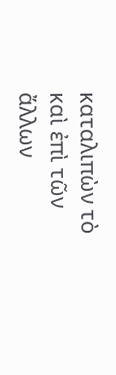καταλιπὼν τὸ καὶ ἐπὶ τῶν ἄλλων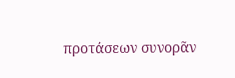προτάσεων συνορᾶν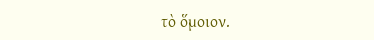τὸ ὅμοιον.